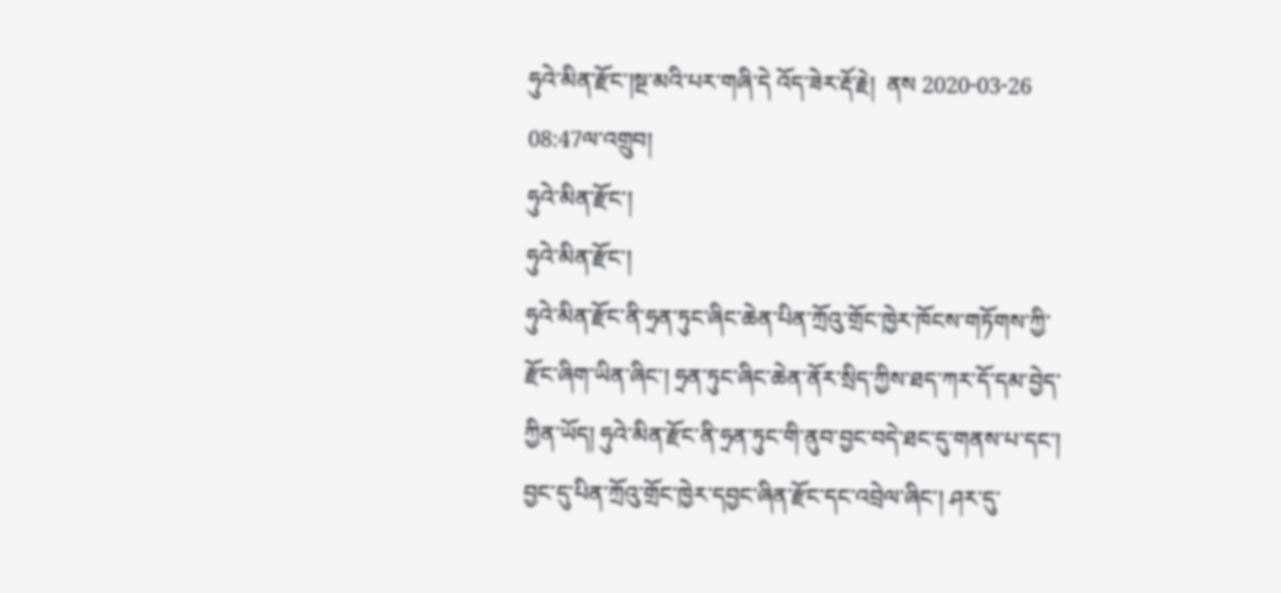ཧུའེ་མིན་རྫོང་།སྔ་མའི་པར་གཞི་དེ འོད་ཟེར་རྡོ་རྗེ།  ནས 2020-03-26 08:47ལ་འགྲུབ།
ཧུའེ་མིན་རྫོང་།
ཧུའེ་མིན་རྫོང་།
ཧུའེ་མིན་རྫོང་ནི་ཧྲན་ཏུང་ཞིང་ཆེན་པིན་ཀྲོའུ་གྲོང་ཁྱེར་ཁོངས་གཏོགས་ཀྱི་རྫོང་ཞིག་ཡིན་ཞིང་། ཧྲན་ཏུང་ཞིང་ཆེན་ནོར་སྲིད་ཀྱིས་ཐད་ཀར་དོ་དམ་བྱེད་ཀྱིན་ཡོད། ཧུའེ་མིན་རྫོང་ནི་ཧྲན་ཏུང་གི་ནུབ་བྱང་བདེ་ཐང་དུ་གནས་པ་དང་། བྱང་དུ་པིན་ཀྲོའུ་གྲོང་ཁྱེར་དབྱང་ཞིན་རྫོང་དང་འབྲེལ་ཞིང་། ཤར་དུ་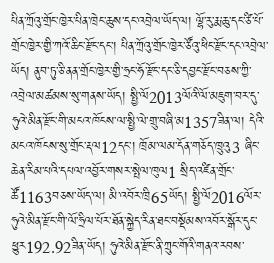པིན་ཀྲོའུ་གྲོང་ཁྱེར་པིན་ཁྲེང་ཆུས་དང་འབྲེལ་ཡོད་ལ། ལྷོ་རུ་རྨ་ཆུ་དང་ཙི་པོ་གྲོང་ཁྱེར་གྱི་ཀའོ་ཆིང་རྫོང་དང་། པིན་ཀྲོའུ་གྲོང་ཁྱེར་ཙོའུ་ཕིང་རྫོང་དང་འབྲེལ་ཡོད། ནུབ་ཏུ་ཅི་ནན་གྲོང་ཁྱེར་གྱི་ཧྲང་ཧོ་རྫོང་དང་ཅི་དབྱང་རྫོང་བཅས་ཀྱི་འབྲེལ་མཚམས་སུ་གནས་ཡོད། སྤྱི་ལོ2013ལོའི་ལོ་མཇུག་བར་དུ་ཧུའེ་མིན་རྫོང་གི་མངའ་ཁོངས་ལ་སྤྱི་ལེ་གྲུ་བཞི་མ1357ཟིན་ལ། དེའི་མངའ་ཁོངས་སུ་གྲོང་རྡལ12དང་། ཁྲོམ་ལམ་དོན་གཅོད་ཁྲུའུ3 ཞིང་ཆེན་རིམ་པའི་དཔལ་འབྱོར་གསར་སྤེལ་ཁུལ1 སྲིད་འཛིན་གྲོང་ཚོ1163བཅས་ཡོད་ལ། མི་འབོར་ཁྲི65ཡོད། སྤྱི་ལོ2016ལོར་ཧུའེ་མིན་རྫོང་གི་ལོ་ཧྲིལ་པོར་ཐོན་སྐྱེད་རིན་ཐང་བསྡོམས་འབོར་སྒོར་དུང་ཕྱུར192.92ཟིན་ཡོད། ཧུའེ་མིན་རྫོང་ནི་ཀྲུང་གོའི་གནའ་རབས་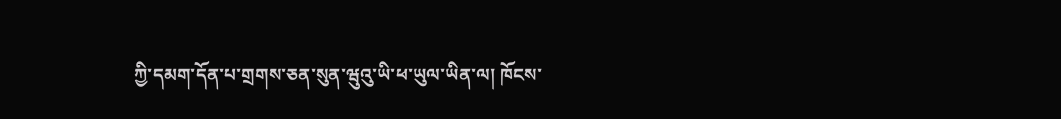ཀྱི་དམག་དོན་པ་གྲགས་ཅན་སུན་ཝུའུ་ཡི་ཕ་ཡུལ་ཡིན་ལ། ཁོངས་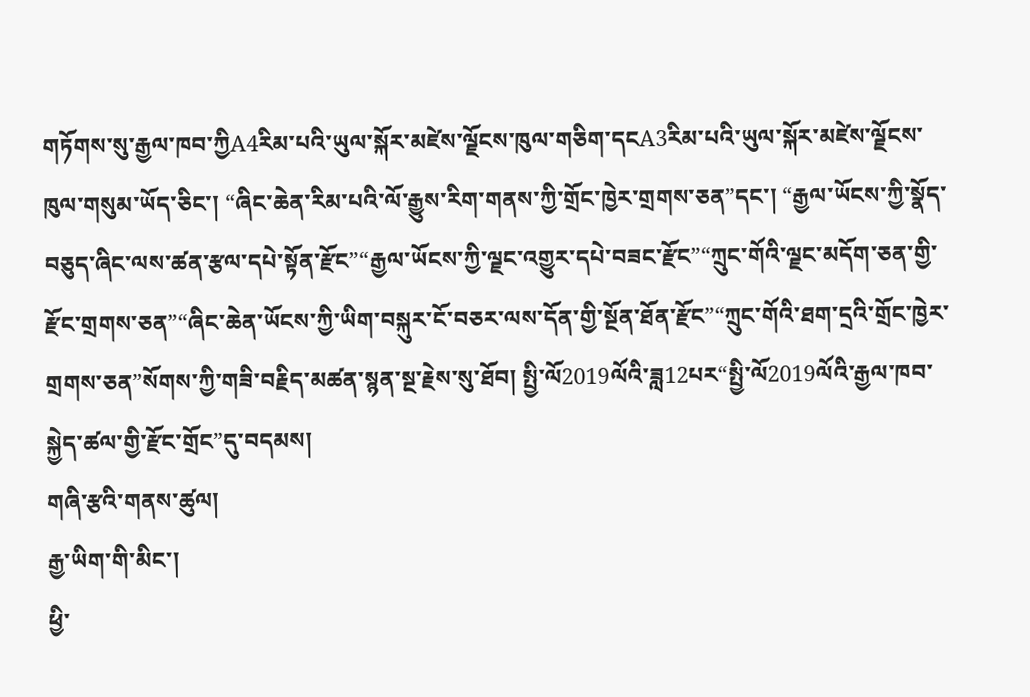གཏོགས་སུ་རྒྱལ་ཁབ་ཀྱིA4རིམ་པའི་ཡུལ་སྐོར་མཛེས་ལྗོངས་ཁུལ་གཅིག་དངA3རིམ་པའི་ཡུལ་སྐོར་མཛེས་ལྗོངས་ཁུལ་གསུམ་ཡོད་ཅིང་། “ཞིང་ཆེན་རིམ་པའི་ལོ་རྒྱུས་རིག་གནས་ཀྱི་གྲོང་ཁྱེར་གྲགས་ཅན”དང་། “རྒྱལ་ཡོངས་ཀྱི་སྣོད་བཅུད་ཞིང་ལས་ཚན་རྩལ་དཔེ་སྟོན་རྫོང”“རྒྱལ་ཡོངས་ཀྱི་ལྗང་འགྱུར་དཔེ་བཟང་རྫོང”“ཀྲུང་གོའི་ལྗང་མདོག་ཅན་གྱི་རྫོང་གྲགས་ཅན”“ཞིང་ཆེན་ཡོངས་ཀྱི་ཡིག་བསྐུར་ངོ་བཅར་ལས་དོན་གྱི་སྔོན་ཐོན་རྫོང”“ཀྲུང་གོའི་ཐག་དྲའི་གྲོང་ཁྱེར་གྲགས་ཅན”སོགས་ཀྱི་གཟི་བརྗིད་མཚན་སྙན་སྔ་རྗེས་སུ་ཐོབ། སྤྱི་ལོ2019ལོའི་ཟླ12པར“སྤྱི་ལོ2019ལོའི་རྒྱལ་ཁབ་སྐྱེད་ཚལ་གྱི་རྫོང་གྲོང”དུ་བདམས།
གཞི་རྩའི་གནས་ཚུལ།
རྒྱ་ཡིག་གི་མིང་།
ཕྱི་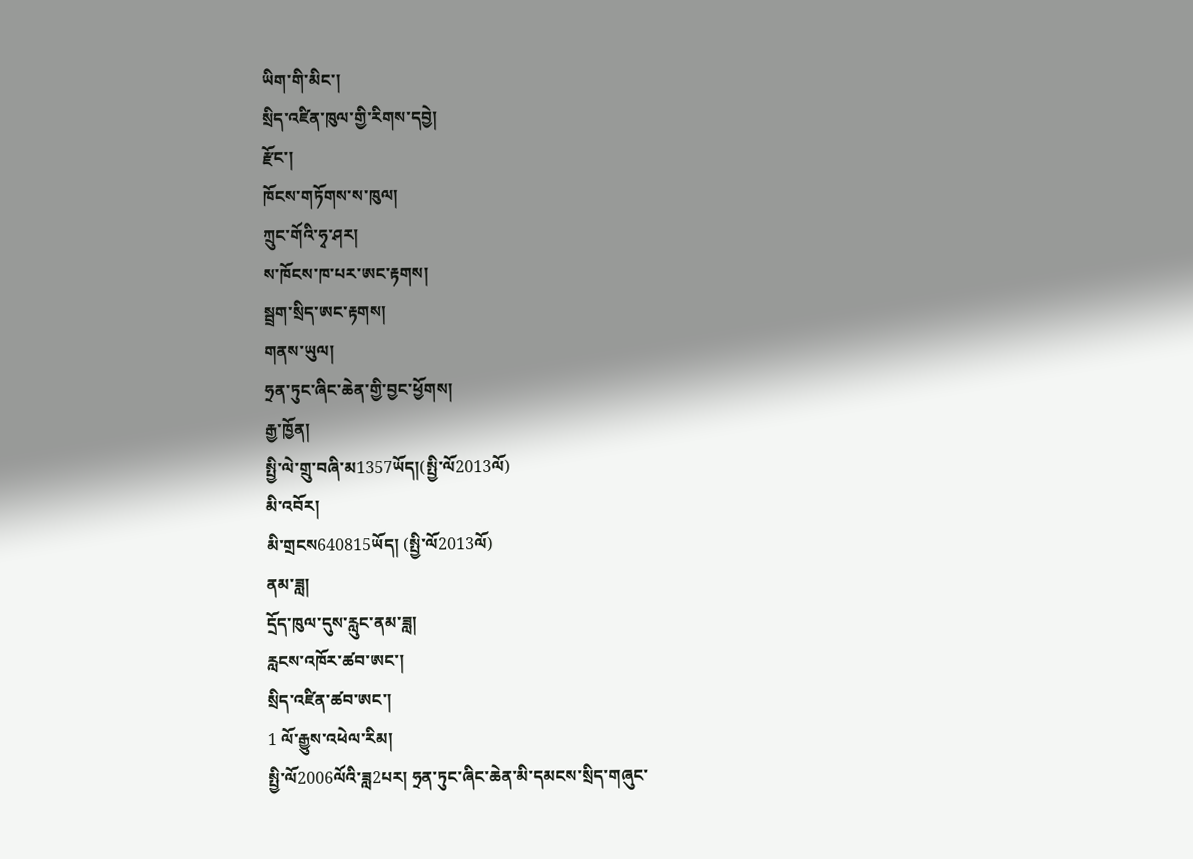ཡིག་གི་མིང་།
སྲིད་འཛིན་ཁུལ་གྱི་རིགས་དབྱེ།
རྫོང་།
ཁོངས་གཏོགས་ས་ཁུལ།
ཀྲུང་གོའི་ཧྭ་ཤར།
ས་ཁོངས་ཁ་པར་ཨང་རྟགས།
སྦྲག་སྲིད་ཨང་རྟགས།
གནས་ཡུལ།
ཧྲན་ཏུང་ཞིང་ཆེན་གྱི་བྱང་ཕྱོགས།
རྒྱ་ཁྱོན།
སྤྱི་ལེ་གྲུ་བཞི་མ1357ཡོད།(སྤྱི་ལོ2013ལོ)
མི་འབོར།
མི་གྲངས640815ཡོད། (སྤྱི་ལོ2013ལོ)
ནམ་ཟླ།
དྲོད་ཁུལ་དུས་རླུང་ནམ་ཟླ།
རླངས་འཁོར་ཚབ་ཨང་།
སྲིད་འཛིན་ཚབ་ཨང་།
1 ལོ་རྒྱུས་འཕེལ་རིམ།
སྤྱི་ལོ2006ལོའི་ཟླ2པར། ཧྲན་ཏུང་ཞིང་ཆེན་མི་དམངས་སྲིད་གཞུང་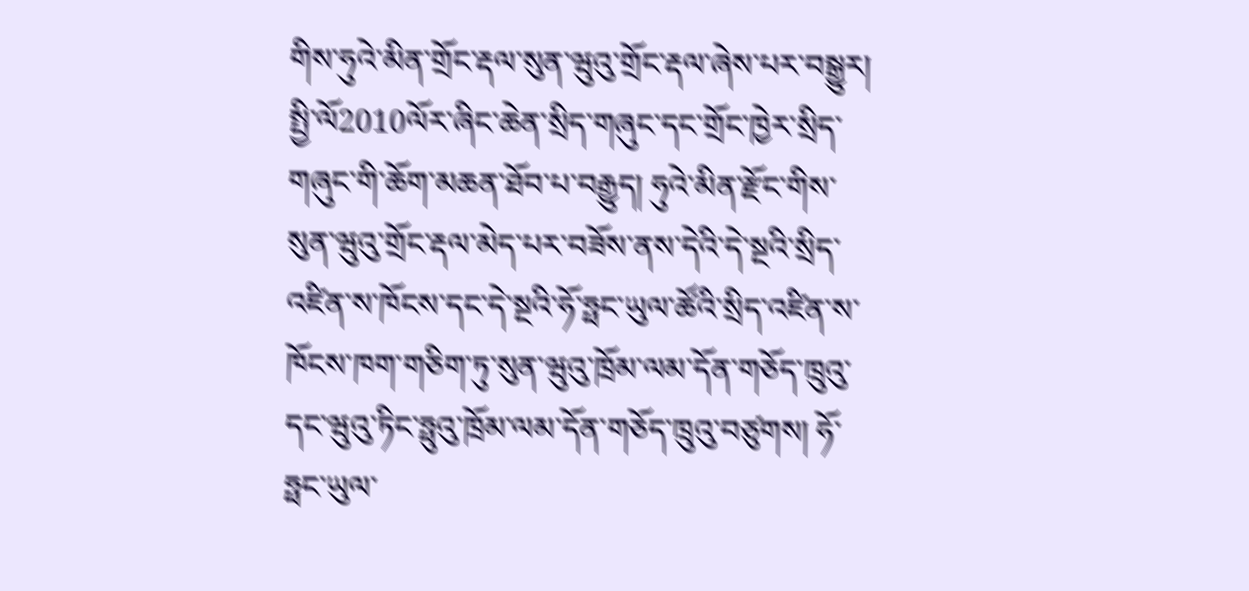གིས་ཧུའེ་མིན་གྲོང་རྡལ་སུན་ཝུའུ་གྲོང་རྡལ་ཞེས་པར་བསྒྱུར།
སྤྱི་ལོ2010ལོར་ཞིང་ཆེན་སྲིད་གཞུང་དང་གྲོང་ཁྱེར་སྲིད་གཞུང་གི་ཆོག་མཆན་ཐོབ་པ་བརྒྱུད། ཧུའེ་མིན་རྫོང་གིས་སུན་ཝུའུ་གྲོང་རྡལ་མེད་པར་བཟོས་ནས་དེའི་དེ་སྔའི་སྲིད་འཛིན་ས་ཁོངས་དང་དེ་སྔའི་ཧོ་ཧྥང་ཡུལ་ཚོའི་སྲིད་འཛིན་ས་ཁོངས་ཁག་གཅིག་ཏུ་སུན་ཝུའུ་ཁྲོམ་ལམ་དོན་གཅོད་ཁྲུའུ་དང་ཝུའུ་ཏིང་ཧྥུའུ་ཁྲོམ་ལམ་དོན་གཅོད་ཁྲུའུ་བཙུགས། ཧོ་ཧྥང་ཡུལ་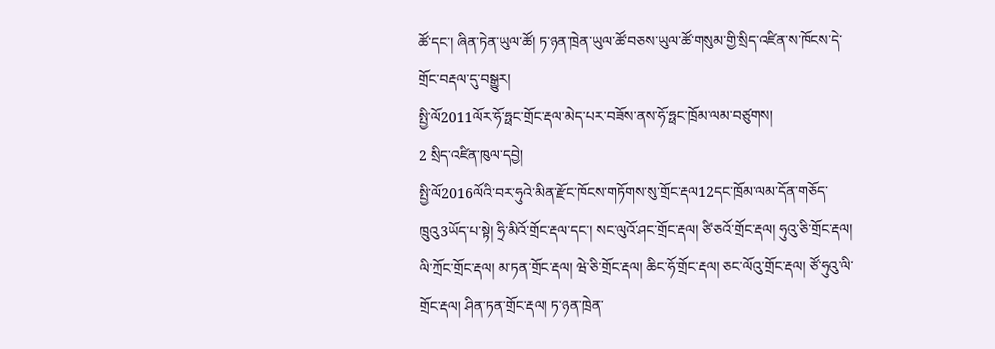ཚོ་དང་། ཞིན་ཏེན་ཡུལ་ཚོ། ཏ་ཉན་ཁྲེན་ཡུལ་ཚོ་བཅས་ཡུལ་ཚོ་གསུམ་གྱི་སྲིད་འཛིན་ས་ཁོངས་དེ་གྲོང་བརྡལ་དུ་བསྒྱུར།
སྤྱི་ལོ2011ལོར་ཧོ་ཧྥང་གྲོང་རྡལ་མེད་པར་བཟོས་ནས་ཧོ་ཧྥང་ཁྲོམ་ལམ་བཙུགས།
2 སྲིད་འཛིན་ཁུལ་དབྱེ།
སྤྱི་ལོ2016ལོའི་བར་ཧུའེ་མིན་རྫོང་ཁོངས་གཏོགས་སུ་གྲོང་རྡལ12དང་ཁྲོམ་ལམ་དོན་གཅོད་ཁྲུའུ3ཡོད་པ་སྟེ། ཧྲི་མིའོ་གྲོང་རྡལ་དང་། སང་ལུའོ་ཤང་གྲོང་རྡལ། ཙི་ཅའོ་གྲོང་རྡལ། ཧུའུ་ཅི་གྲོང་རྡལ། ལི་ཀྲོང་གྲོང་རྡལ། མ་ཏན་གྲོང་རྡལ། ཝེ་ཅི་གྲོང་རྡལ། ཆིང་ཧོ་གྲོང་རྡལ། ཅང་ལོའུ་གྲོང་རྡལ། ཙོ་ཧུའུ་ལི་གྲོང་རྡལ། ཤིན་ཏན་གྲོང་རྡལ། ཏ་ཉན་ཁྲེན་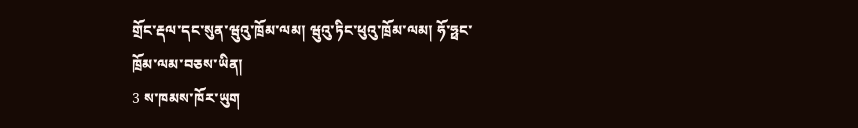གྲོང་རྡལ་དང་སུན་ཝུའུ་ཁྲོམ་ལམ། ཝུའུ་ཏིང་ཕུའུ་ཁྲོམ་ལམ། ཧོ་ཧྥང་ཁྲོམ་ལམ་བཅས་ཡིན།
3 ས་ཁམས་ཁོར་ཡུག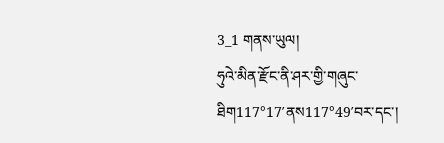3_1 གནས་ཡུལ།
ཧུའེ་མིན་རྫོང་ནི་ཤར་གྱི་གཞུང་ཐིག117°17′ནས117°49′བར་དང་།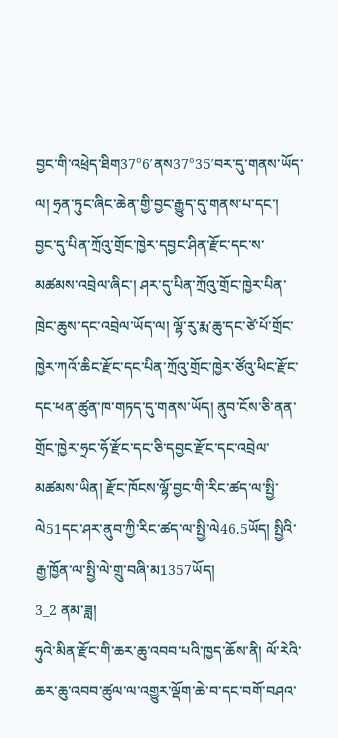བྱང་གི་འཕྲེད་ཐིག37°6′ནས37°35′བར་དུ་གནས་ཡོད་ལ། ཧྲན་ཏུང་ཞིང་ཆེན་གྱི་བྱང་རྒྱུད་དུ་གནས་པ་དང་། བྱང་དུ་པིན་ཀྲོའུ་གྲོང་ཁྱེར་དབྱང་ཤིན་རྫོང་དང་ས་མཚམས་འབྲེལ་ཞིང་། ཤར་དུ་པིན་ཀྲོའུ་གྲོང་ཁྱེར་པིན་ཁྲེང་ཆུས་དང་འབྲེལ་ཡོད་ལ། ལྷོ་རུ་རྨ་ཆུ་དང་ཙེ་པོ་གྲོང་ཁྱེར་ཀའོ་ཆིང་རྫོང་དང་པིན་ཀྲོའུ་གྲོང་ཁྱེར་ཙོའུ་ཕིང་རྫོང་དང་ཕན་ཚུན་ཁ་གཏད་དུ་གནས་ཡོད། ནུབ་ངོས་ཅི་ནན་གྲོང་ཁྱེར་ཧྲང་ཧོ་རྫོང་དང་ཅི་དབྱང་རྫོང་དང་འབྲེལ་མཚམས་ཡིན། རྫོང་ཁོངས་ལྷོ་བྱང་གི་རིང་ཚད་ལ་སྤྱི་ལེ51དང་ཤར་ནུབ་ཀྱི་རིང་ཚད་ལ་སྤྱི་ལེ46.5ཡོད། སྤྱིའི་རྒྱ་ཁྱོན་ལ་སྤྱི་ལེ་གྲུ་བཞི་མ1357ཡོད།
3_2 ནམ་ཟླ།
ཧུའེ་མིན་རྫོང་གི་ཆར་ཆུ་འབབ་པའི་ཁྱད་ཆོས་ནི། ལོ་རེའི་ཆར་ཆུ་འབབ་ཚུལ་ལ་འགྱུར་ལྡོག་ཆེ་བ་དང་བགོ་བཤའ་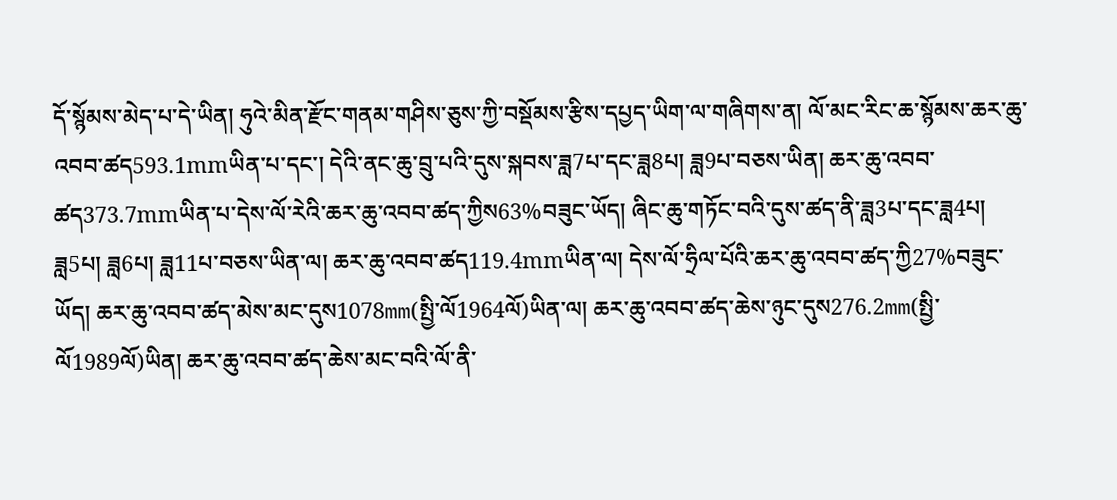དོ་སྙོམས་མེད་པ་དེ་ཡིན། ཧུའེ་མིན་རྫོང་གནམ་གཤིས་ཅུས་ཀྱི་བསྡོམས་རྩིས་དཔྱད་ཡིག་ལ་གཞིགས་ན། ལོ་མང་རིང་ཆ་སྙོམས་ཆར་ཆུ་འབབ་ཚད593.1mmཡིན་པ་དང་། དེའི་ནང་ཆུ་བྲུ་པའི་དུས་སྐབས་ཟླ7པ་དང་ཟླ8པ། ཟླ9པ་བཅས་ཡིན། ཆར་ཆུ་འབབ་ཚད373.7mmཡིན་པ་དེས་ལོ་རེའི་ཆར་ཆུ་འབབ་ཚད་ཀྱིས63%བཟུང་ཡོད། ཞིང་ཆུ་གཏོང་བའི་དུས་ཚད་ནི་ཟླ3པ་དང་ཟླ4པ། ཟླ5པ། ཟླ6པ། ཟླ11པ་བཅས་ཡིན་ལ། ཆར་ཆུ་འབབ་ཚད119.4mmཡིན་ལ། དེས་ལོ་ཧྲིལ་པོའི་ཆར་ཆུ་འབབ་ཚད་ཀྱི27%བཟུང་ཡོད། ཆར་ཆུ་འབབ་ཚད་མེས་མང་དུས1078mm(སྤྱི་ལོ1964ལོ)ཡིན་ལ། ཆར་ཆུ་འབབ་ཚད་ཆེས་ཉུང་དུས276.2mm(སྤྱི་ལོ1989ལོ)ཡིན། ཆར་ཆུ་འབབ་ཚད་ཆེས་མང་བའི་ལོ་ནི་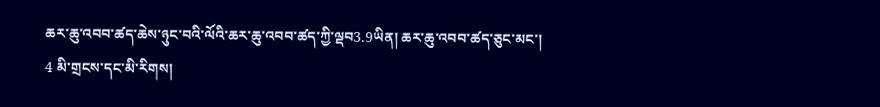ཆར་ཆུ་འབབ་ཚད་ཆེས་ཉུང་བའི་ལོའི་ཆར་ཆུ་འབབ་ཚད་ཀྱི་ལྡབ3.9ཡིན། ཆར་ཆུ་འབབ་ཚད་ཅུང་མང་།
4 མི་གྲངས་དང་མི་རིགས།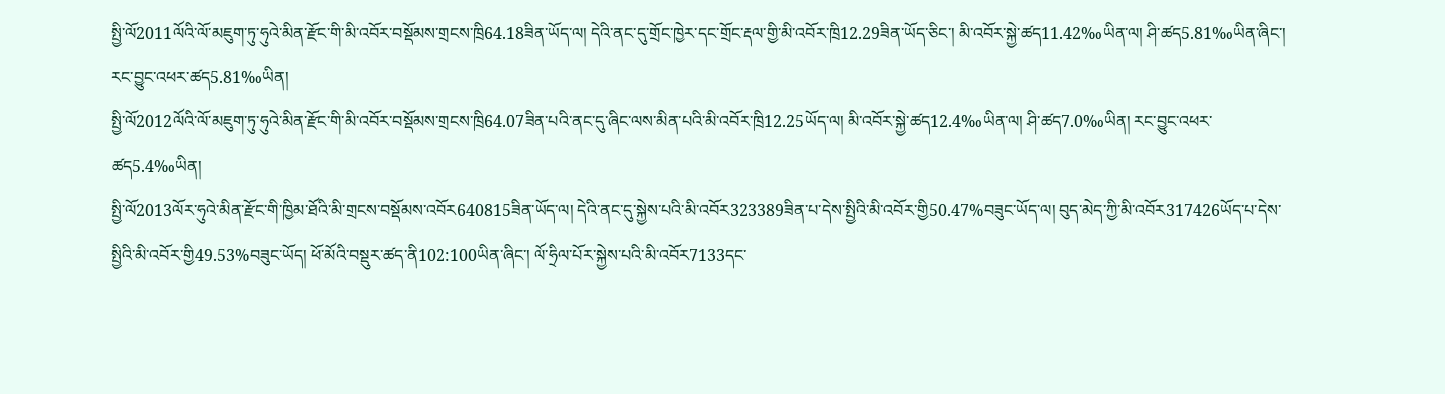སྤྱི་ལོ2011ལོའི་ལོ་མཇུག་ཏུ་ཧུའེ་མིན་རྫོང་གི་མི་འབོར་བསྡོམས་གྲངས་ཁྲི64.18ཟིན་ཡོད་ལ། དེའི་ནང་དུ་གྲོང་ཁྱེར་དང་གྲོང་རྡལ་གྱི་མི་འབོར་ཁྲི12.29ཟིན་ཡོད་ཅིང་། མི་འབོར་སྐྱེ་ཚད11.42‰ཡིན་ལ། ཤི་ཚད5.81‰ཡིན་ཞིང་། རང་བྱུང་འཕར་ཚད5.81‰ཡིན།
སྤྱི་ལོ2012ལོའི་ལོ་མཇུག་ཏུ་ཧུའེ་མིན་རྫོང་གི་མི་འབོར་བསྡོམས་གྲངས་ཁྲི64.07ཟིན་པའི་ནང་དུ་ཞིང་ལས་མིན་པའི་མི་འབོར་ཁྲི12.25ཡོད་ལ། མི་འབོར་སྐྱེ་ཚད12.4‰ཡིན་ལ། ཤི་ཚད7.0‰ཡིན། རང་བྱུང་འཕར་ཚད5.4‰ཡིན།
སྤྱི་ལོ2013ལོར་ཧུའེ་མིན་རྫོང་གི་ཁྱིམ་ཐོའི་མི་གྲངས་བསྡོམས་འབོར640815ཟིན་ཡོད་ལ། དེའི་ནང་དུ་སྐྱེས་པའི་མི་འབོར323389ཟིན་པ་དེས་སྤྱིའི་མི་འབོར་གྱི50.47%བཟུང་ཡོད་ལ། བུད་མེད་ཀྱི་མི་འབོར317426ཡོད་པ་དེས་སྤྱིའི་མི་འབོར་གྱི49.53%བཟུང་ཡོད། ཕོ་མོའི་བསྡུར་ཚད་ནི102:100ཡིན་ཞིང་། ལོ་ཧྲིལ་པོར་སྐྱེས་པའི་མི་འབོར7133དང་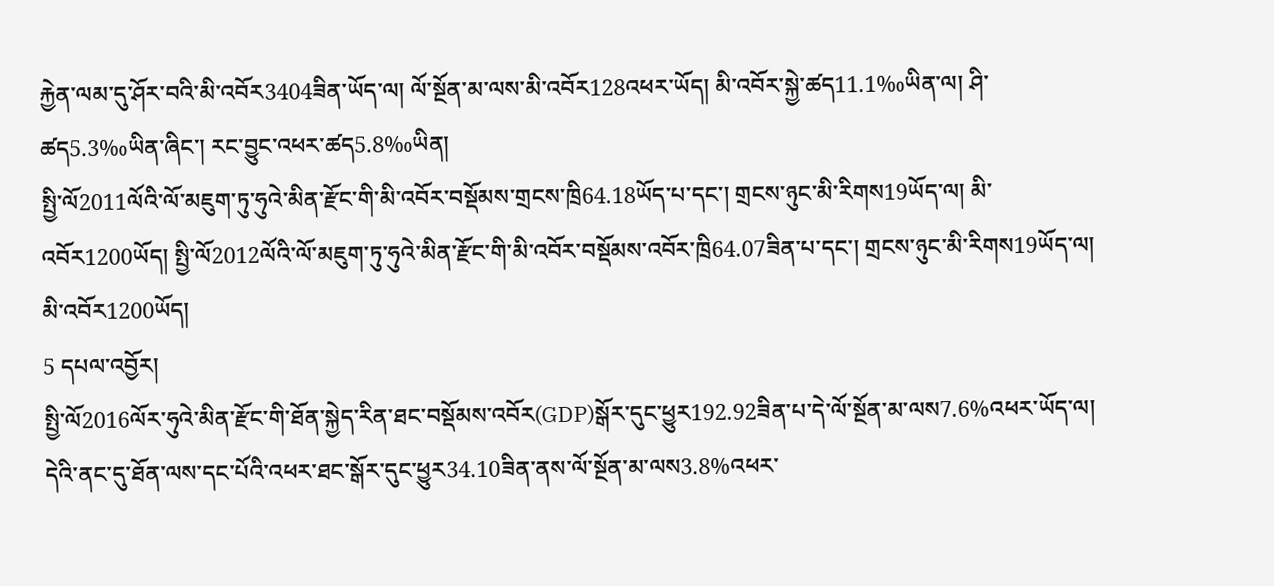རྐྱེན་ལམ་དུ་ཤོར་བའི་མི་འབོར3404ཟིན་ཡོད་ལ། ལོ་སྔོན་མ་ལས་མི་འབོར128འཕར་ཡོད། མི་འབོར་སྐྱེ་ཚད11.1‰ཡིན་ལ། ཤི་ཚད5.3‰ཡིན་ཞིང་། རང་བྱུང་འཕར་ཚད5.8‰ཡིན།
སྤྱི་ལོ2011ལོའི་ལོ་མཇུག་ཏུ་ཧུའེ་མིན་རྫོང་གི་མི་འབོར་བསྡོམས་གྲངས་ཁྲི64.18ཡོད་པ་དང་། གྲངས་ཉུང་མི་རིགས19ཡོད་ལ། མི་འབོར1200ཡོད། སྤྱི་ལོ2012ལོའི་ལོ་མཇུག་ཏུ་ཧུའེ་མིན་རྫོང་གི་མི་འབོར་བསྡོམས་འབོར་ཁྲི64.07ཟིན་པ་དང་། གྲངས་ཉུང་མི་རིགས19ཡོད་ལ། མི་འབོར1200ཡོད།
5 དཔལ་འབྱོར།
སྤྱི་ལོ2016ལོར་ཧུའེ་མིན་རྫོང་གི་ཐོན་སྐྱེད་རིན་ཐང་བསྡོམས་འབོར(GDP)སྒོར་དུང་ཕྱུར192.92ཟིན་པ་དེ་ལོ་སྔོན་མ་ལས7.6%འཕར་ཡོད་ལ། དེའི་ནང་དུ་ཐོན་ལས་དང་པོའི་འཕར་ཐང་སྒོར་དུང་ཕྱུར34.10ཟིན་ནས་ལོ་སྔོན་མ་ལས3.8%འཕར་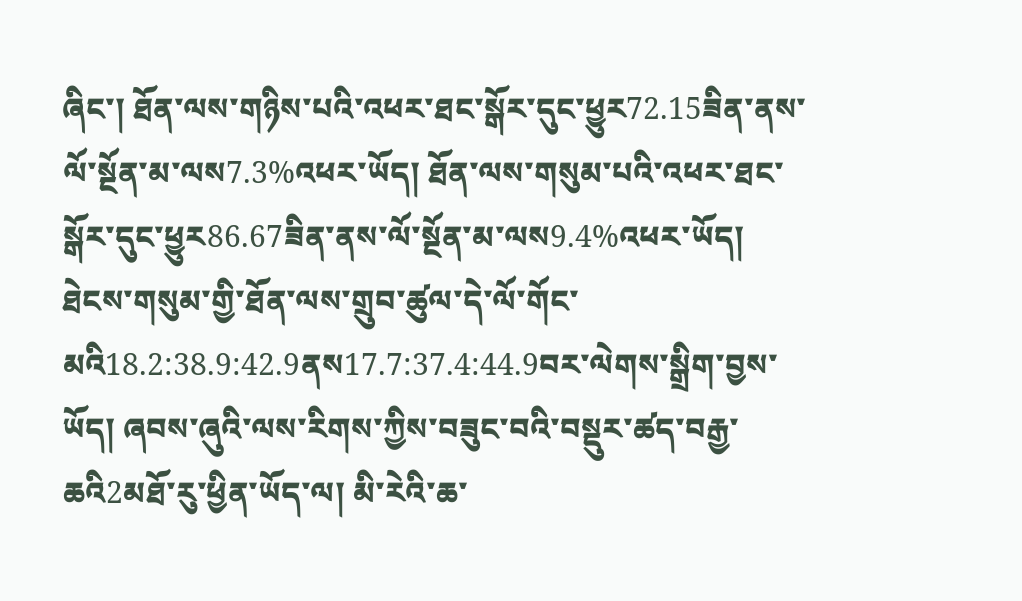ཞིང་། ཐོན་ལས་གཉིས་པའི་འཕར་ཐང་སྒོར་དུང་ཕྱུར72.15ཟིན་ནས་ལོ་སྔོན་མ་ལས7.3%འཕར་ཡོད། ཐོན་ལས་གསུམ་པའི་འཕར་ཐང་སྒོར་དུང་ཕྱུར86.67ཟིན་ནས་ལོ་སྔོན་མ་ལས9.4%འཕར་ཡོད། ཐེངས་གསུམ་གྱི་ཐོན་ལས་གྲུབ་ཚུལ་དེ་ལོ་གོང་མའི18.2:38.9:42.9ནས17.7:37.4:44.9བར་ལེགས་སྒྲིག་བྱས་ཡོད། ཞབས་ཞུའི་ལས་རིགས་ཀྱིས་བཟུང་བའི་བསྡུར་ཚད་བརྒྱ་ཆའི2མཐོ་རུ་ཕྱིན་ཡོད་ལ། མི་རེའི་ཆ་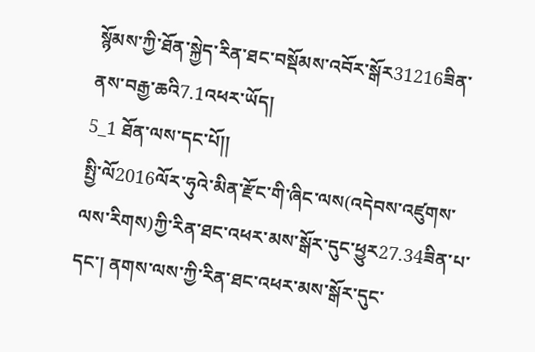སྙོམས་ཀྱི་ཐོན་སྐྱེད་རིན་ཐང་བསྡོམས་འབོར་སྒོར31216ཟིན་ནས་བརྒྱ་ཆའི7.1འཕར་ཡོད།
5_1 ཐོན་ལས་དང་པོ།།
སྤྱི་ལོ2016ལོར་ཧུའེ་མིན་རྫོང་གི་ཞིང་ལས(འདེབས་འཛུགས་ལས་རིགས)ཀྱི་རིན་ཐང་འཕར་མས་སྒོར་དུང་ཕྱུར27.34ཟིན་པ་དང་། ནགས་ལས་ཀྱི་རིན་ཐང་འཕར་མས་སྒོར་དུང་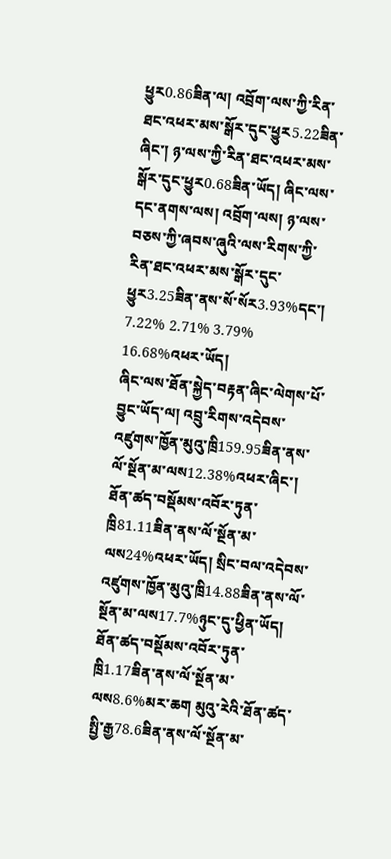ཕྱུར0.86ཟིན་ལ། འབྲོག་ལས་ཀྱི་རིན་ཐང་འཕར་མས་སྒོར་དུང་ཕྱུར5.22ཟིན་ཞིང་། ཉ་ལས་ཀྱི་རིན་ཐང་འཕར་མས་སྒོར་དུང་ཕྱུར0.68ཟིན་ཡོད། ཞིང་ལས་དང་ནགས་ལས། འབྲོག་ལས། ཉ་ལས་བཅས་ཀྱི་ཞབས་ཞུའི་ལས་རིགས་ཀྱི་རིན་ཐང་འཕར་མས་སྒོར་དུང་ཕྱུར3.25ཟིན་ནས་སོ་སོར3.93%དང་། 7.22% 2.71% 3.79% 16.68%འཕར་ཡོད།
ཞིང་ལས་ཐོན་སྐྱེད་བརྟན་ཞིང་ལེགས་པོ་བྱུང་ཡོད་ལ། འབྲུ་རིགས་འདེབས་འཛུགས་ཁྱོན་མུའུ་ཁྲི159.95ཟིན་ནས་ལོ་སྔོན་མ་ལས12.38%འཕར་ཞིང་། ཐོན་ཚད་བསྡོམས་འབོར་ཏུན་ཁྲི81.11ཟིན་ནས་ལོ་སྔོན་མ་ལས24%འཕར་ཡོད། སྲིང་བལ་འདེབས་འཛུགས་ཁྱོན་མུའུ་ཁྲི14.88ཟིན་ནས་ལོ་སྔོན་མ་ལས17.7%ཉུང་དུ་ཕྱིན་ཡོད། ཐོན་ཚད་བསྡོམས་འབོར་ཏུན་ཁྲི1.17ཟིན་ནས་ལོ་སྔོན་མ་ལས8.6%མར་ཆག མུའུ་རེའི་ཐོན་ཚད་སྤྱི་རྒྱ78.6ཟིན་ནས་ལོ་སྔོན་མ་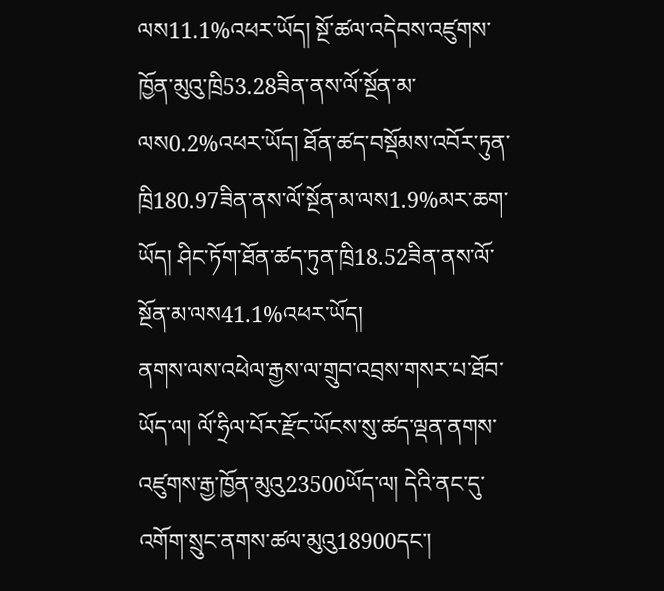ལས11.1%འཕར་ཡོད། སྔོ་ཚལ་འདེབས་འཛུགས་ཁྱོན་མུའུ་ཁྲི53.28ཟིན་ནས་ལོ་སྔོན་མ་ལས0.2%འཕར་ཡོད། ཐོན་ཚད་བསྡོམས་འབོར་ཏུན་ཁྲི180.97ཟིན་ནས་ལོ་སྔོན་མ་ལས1.9%མར་ཆག་ཡོད། ཤིང་ཏོག་ཐོན་ཚད་ཏུན་ཁྲི18.52ཟིན་ནས་ལོ་སྔོན་མ་ལས41.1%འཕར་ཡོད།
ནགས་ལས་འཕེལ་རྒྱས་ལ་གྲུབ་འབྲས་གསར་པ་ཐོབ་ཡོད་ལ། ལོ་ཧྲིལ་པོར་རྫོང་ཡོངས་སུ་ཚད་ལྡན་ནགས་འཛུགས་རྒྱ་ཁྱོན་མུའུ23500ཡོད་ལ། དེའི་ནང་དུ་འགོག་སྲུང་ནགས་ཚལ་མུའུ18900དང་།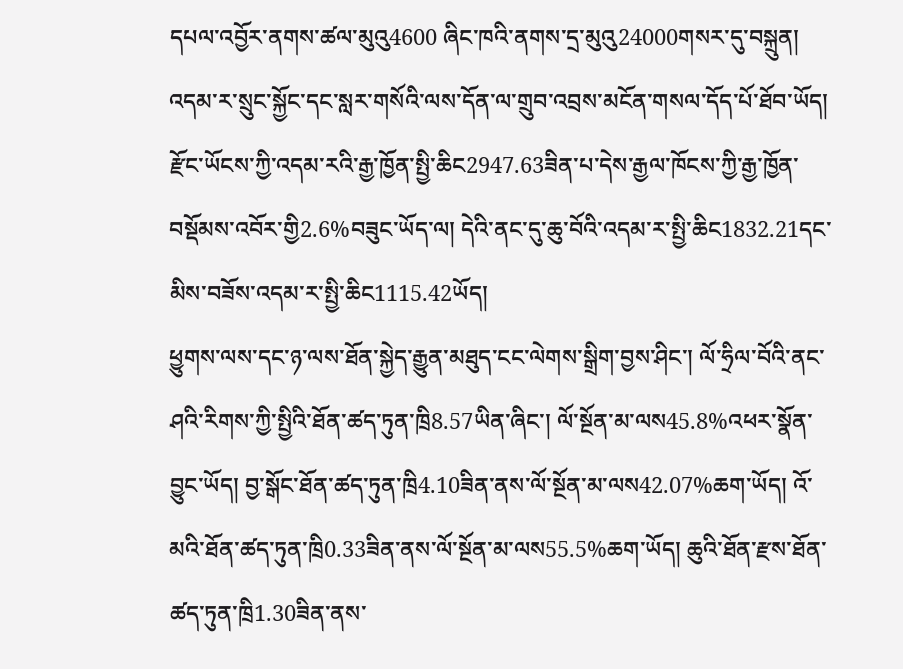དཔལ་འབྱོར་ནགས་ཚལ་མུའུ4600 ཞིང་ཁའི་ནགས་དྲ་མུའུ24000གསར་དུ་བསྐྲུན། འདམ་ར་སྲུང་སྐྱོང་དང་སླར་གསོའི་ལས་དོན་ལ་གྲུབ་འབྲས་མངོན་གསལ་དོད་པོ་ཐོབ་ཡོད། རྫོང་ཡོངས་ཀྱི་འདམ་རའི་རྒྱ་ཁྱོན་སྤྱི་ཆིང2947.63ཟིན་པ་དེས་རྒྱལ་ཁོངས་ཀྱི་རྒྱ་ཁྱོན་བསྡོམས་འབོར་གྱི2.6%བཟུང་ཡོད་ལ། དེའི་ནང་དུ་ཆུ་བོའི་འདམ་ར་སྤྱི་ཆིང1832.21དང་མིས་བཟོས་འདམ་ར་སྤྱི་ཆིང1115.42ཡོད།
ཕྱུགས་ལས་དང་ཉ་ལས་ཐོན་སྐྱེད་རྒྱུན་མཐུད་ངང་ལེགས་སྒྲིག་བྱས་ཤིང་། ལོ་ཧྲིལ་བོའི་ནང་ཤའི་རིགས་ཀྱི་སྤྱིའི་ཐོན་ཚད་ཏུན་ཁྲི8.57ཡིན་ཞིང་། ལོ་སྔོན་མ་ལས45.8%འཕར་སྣོན་བྱུང་ཡོད། བྱ་སྒོང་ཐོན་ཚད་ཏུན་ཁྲི4.10ཟིན་ནས་ལོ་སྔོན་མ་ལས42.07%ཆག་ཡོད། འོ་མའི་ཐོན་ཚད་ཏུན་ཁྲི0.33ཟིན་ནས་ལོ་སྔོན་མ་ལས55.5%ཆག་ཡོད། ཆུའི་ཐོན་རྫས་ཐོན་ཚད་ཏུན་ཁྲི1.30ཟིན་ནས་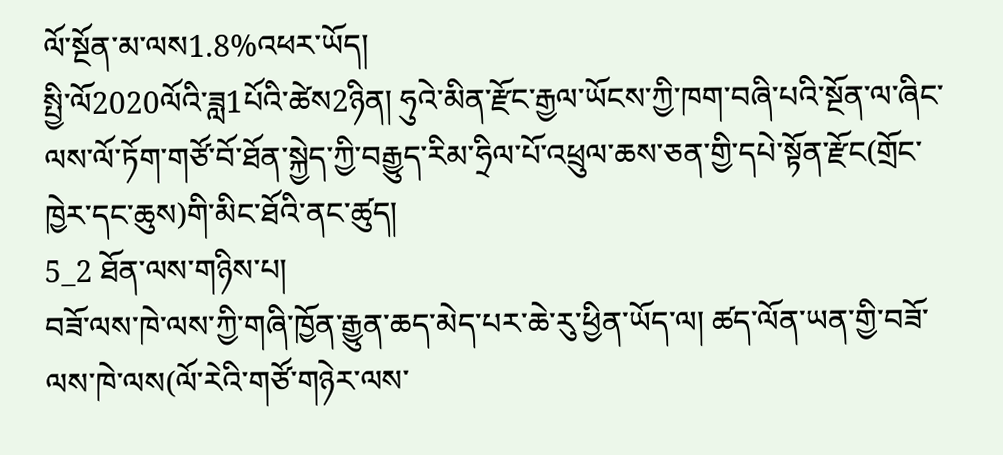ལོ་སྔོན་མ་ལས1.8%འཕར་ཡོད།
སྤྱི་ལོ2020ལོའི་ཟླ1པོའི་ཚེས2ཉིན། ཧུའེ་མིན་རྫོང་རྒྱལ་ཡོངས་ཀྱི་ཁག་བཞི་པའི་སྔོན་ལ་ཞིང་ལས་ལོ་ཏོག་གཙོ་བོ་ཐོན་སྐྱེད་ཀྱི་བརྒྱུད་རིམ་ཧྲིལ་པོ་འཕྲུལ་ཆས་ཅན་གྱི་དཔེ་སྟོན་རྫོང(གྲོང་ཁྱེར་དང་ཆུས)གི་མིང་ཐོའི་ནང་ཚུད།
5_2 ཐོན་ལས་གཉིས་པ།
བཟོ་ལས་ཁེ་ལས་ཀྱི་གཞི་ཁྱོན་རྒྱུན་ཆད་མེད་པར་ཆེ་རུ་ཕྱིན་ཡོད་ལ། ཚད་ལོན་ཡན་གྱི་བཟོ་ལས་ཁེ་ལས(ལོ་རེའི་གཙོ་གཉེར་ལས་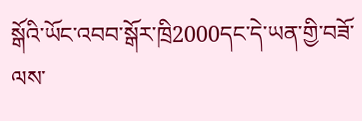སྒོའི་ཡོང་འབབ་སྒོར་ཁྲི2000དང་དེ་ཡན་གྱི་བཟོ་ལས་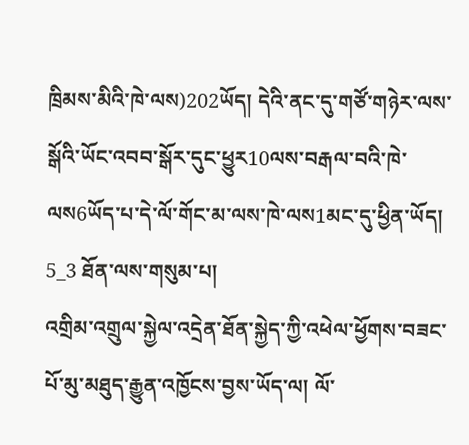ཁྲིམས་མིའི་ཁེ་ལས)202ཡོད། དེའི་ནང་དུ་གཙོ་གཉེར་ལས་སྒོའི་ཡོང་འབབ་སྒོར་དུང་ཕྱུར10ལས་བརྒལ་བའི་ཁེ་ལས6ཡོད་པ་དེ་ལོ་གོང་མ་ལས་ཁེ་ལས1མང་དུ་ཕྱིན་ཡོད།
5_3 ཐོན་ལས་གསུམ་པ།
འགྲིམ་འགྲུལ་སྐྱེལ་འདྲེན་ཐོན་སྐྱེད་ཀྱི་འཕེལ་ཕྱོགས་བཟང་པོ་མུ་མཐུད་རྒྱུན་འཁྱོངས་བྱས་ཡོད་ལ། ལོ་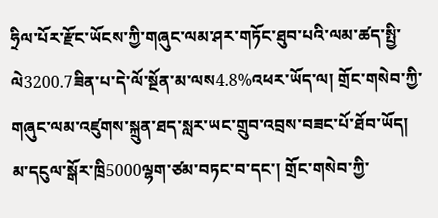ཧྲིལ་པོར་རྫོང་ཡོངས་ཀྱི་གཞུང་ལམ་ཤར་གཏོང་ཐུབ་པའི་ལམ་ཚད་སྤྱི་ལེ3200.7ཟིན་པ་དེ་ལོ་སྔོན་མ་ལས4.8%འཕར་ཡོད་ལ། གྲོང་གསེབ་ཀྱི་གཞུང་ལམ་འཛུགས་སྐྲུན་ཐད་སླར་ཡང་གྲུབ་འབྲས་བཟང་པོ་ཐོབ་ཡོད། མ་དངུལ་སྒོར་ཁྲི5000ལྷག་ཙམ་བཏང་བ་དང་། གྲོང་གསེབ་ཀྱི་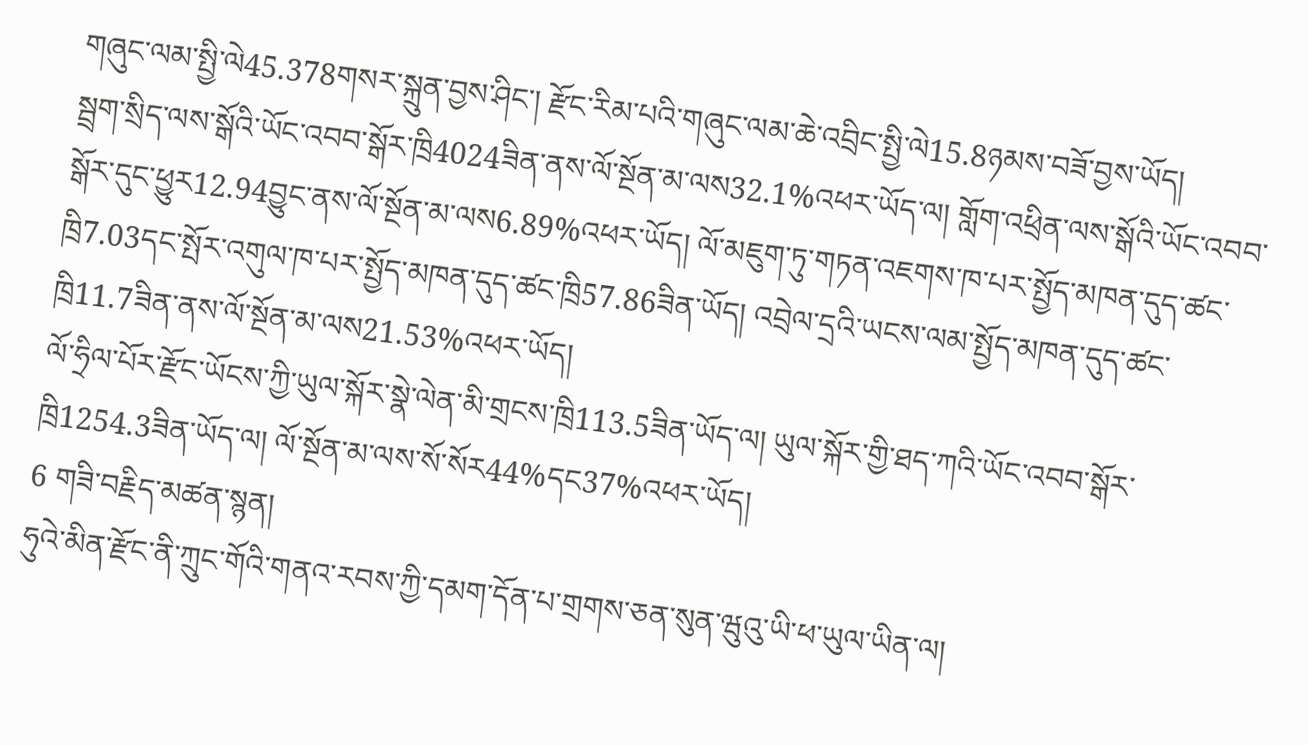གཞུང་ལམ་སྤྱི་ལེ45.378གསར་སྐྲུན་བྱས་ཤིང་། རྫོང་རིམ་པའི་གཞུང་ལམ་ཆེ་འབྲིང་སྤྱི་ལེ15.8ཉམས་བཟོ་བྱས་ཡོད།
སྦྲག་སྲིད་ལས་སྒོའི་ཡོང་འབབ་སྒོར་ཁྲི4024ཟིན་ནས་ལོ་སྔོན་མ་ལས32.1%འཕར་ཡོད་ལ། གློག་འཕྲིན་ལས་སྒོའི་ཡོང་འབབ་སྒོར་དུང་ཕྱུར12.94བྱུང་ནས་ལོ་སྔོན་མ་ལས6.89%འཕར་ཡོད། ལོ་མཇུག་ཏུ་གཏན་འཇགས་ཁ་པར་སྤྱོད་མཁན་དུད་ཚང་ཁྲི7.03དང་སྤོར་འགུལ་ཁ་པར་སྤྱོད་མཁན་དུད་ཚང་ཁྲི57.86ཟིན་ཡོད། འབྲེལ་དྲའི་ཡངས་ལམ་སྤྱོད་མཁན་དུད་ཚང་ཁྲི11.7ཟིན་ནས་ལོ་སྔོན་མ་ལས21.53%འཕར་ཡོད།
ལོ་ཧྲིལ་པོར་རྫོང་ཡོངས་ཀྱི་ཡུལ་སྐོར་སྣེ་ལེན་མི་གྲངས་ཁྲི113.5ཟིན་ཡོད་ལ། ཡུལ་སྐོར་གྱི་ཐད་ཀའི་ཡོང་འབབ་སྒོར་ཁྲི1254.3ཟིན་ཡོད་ལ། ལོ་སྔོན་མ་ལས་སོ་སོར44%དང37%འཕར་ཡོད།
6 གཟི་བརྗིད་མཚན་སྙན།
ཧུའེ་མིན་རྫོང་ནི་ཀྲུང་གོའི་གནའ་རབས་ཀྱི་དམག་དོན་པ་གྲགས་ཅན་སུན་ཝུའུ་ཡི་ཕ་ཡུལ་ཡིན་ལ།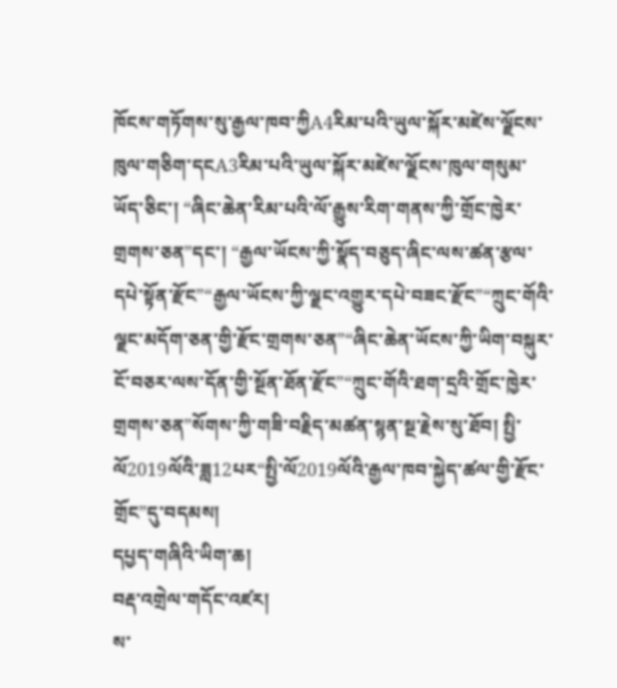ཁོངས་གཏོགས་སུ་རྒྱལ་ཁབ་ཀྱིA4རིམ་པའི་ཡུལ་སྐོར་མཛེས་ལྗོངས་ཁུལ་གཅིག་དངA3རིམ་པའི་ཡུལ་སྐོར་མཛེས་ལྗོངས་ཁུལ་གསུམ་ཡོད་ཅིང་། “ཞིང་ཆེན་རིམ་པའི་ལོ་རྒྱུས་རིག་གནས་ཀྱི་གྲོང་ཁྱེར་གྲགས་ཅན”དང་། “རྒྱལ་ཡོངས་ཀྱི་སྣོད་བཅུད་ཞིང་ལས་ཚན་རྩལ་དཔེ་སྟོན་རྫོང”“རྒྱལ་ཡོངས་ཀྱི་ལྗང་འགྱུར་དཔེ་བཟང་རྫོང”“ཀྲུང་གོའི་ལྗང་མདོག་ཅན་གྱི་རྫོང་གྲགས་ཅན”“ཞིང་ཆེན་ཡོངས་ཀྱི་ཡིག་བསྐུར་ངོ་བཅར་ལས་དོན་གྱི་སྔོན་ཐོན་རྫོང”“ཀྲུང་གོའི་ཐག་དྲའི་གྲོང་ཁྱེར་གྲགས་ཅན”སོགས་ཀྱི་གཟི་བརྗིད་མཚན་སྙན་སྔ་རྗེས་སུ་ཐོབ། སྤྱི་ལོ2019ལོའི་ཟླ12པར“སྤྱི་ལོ2019ལོའི་རྒྱལ་ཁབ་སྐྱེད་ཚལ་གྱི་རྫོང་གྲོང”དུ་བདམས།
དཔྱད་གཞིའི་ཡིག་ཆ།
བརྡ་འགྲེལ་གདོང་འཛར།
ས་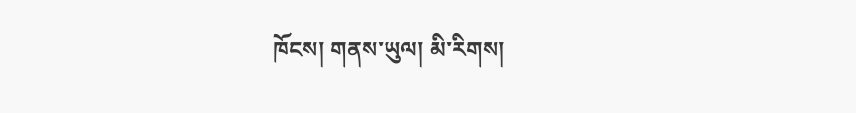ཁོངས། གནས་ཡུལ། མི་རིགས།